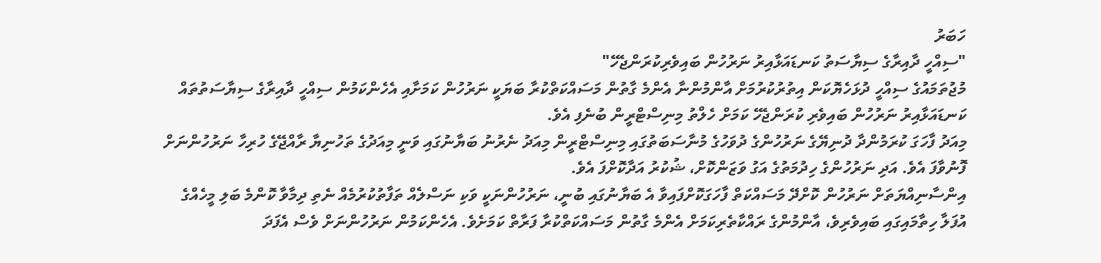ހަބަރު
"ސިއްހީ ދާއިރާގެ ސިޔާސަތު ކަނޑައަޅާއިރު ނަރުހުން ބައިވެރިކުރަންޖެހޭ"
މުޖުތަމައުގެ ސިއްހީ ދުޅަހެޔޮކަން އިތުރުކުރުމަށް އާންމުންނާ އެންމެ ގާތުން މަސައްކަތްކުރާ ބަޔަކީ ނަރުހުން ކަމަށާއި އެހެންކަމުން ސިއްހީ ދާއިރާގެ ސިޔާސަތުތައް ކަނޑައަޅާއިރު ނަރުހުން ބައިވެރި ކުރަންޖެހޭ ކަމަށް ހެލްތު މިނިސްޓްރީން ބުނެފި އެވެ.
މިއަދު ފާހަގަ ކުރަމުންދާ ދުނިޔޭގެ ނަރުހުންގެ ދުވަހުގެ މުނާސަބަތުގައި މިނިސްޓްރީން މިއަދު ނެރުނު ބަޔާނުގައި ވަނީ މިއަދުގެ ތަހުނިޔާ ރާއްޖޭގެ ހުރިހާ ނަރުހުންނަށް ފޮނުވާފަ އެވެ. އަދި ނަރުހުންގެ ހިދުމަތުގެ އަގު ވަޒަންކޮށް، ޝުކުރު އަދާކޮށްފަ އެވެ.
އިންސާނިއްޔަތަށް ނަރުހުން ކޮށްދޭ މަސައްކަތް ފާހަގަކޮށްފައިވާ އެ ބަޔާނުގައި ބުނީ، ނަރުހުންނަކީ ވަކި ނަސްލެއް ތަފާތުކުރުމެއް ނެތި ދިމާވާ ކޮންމެ ބަލި މީހެއްގެ އުފަލާ ހިތާމައިގައި ބައިވެރިވެ، އާންމުންގެ ރައްކާތެރިކަމަށް އެންމެ ގާތުން މަސައްކަތްކުރާ ފަރާތް ކަމަށެވެ. އެހެންކަމުން ނަރުހުންނަށް ވެސް އެފަދަ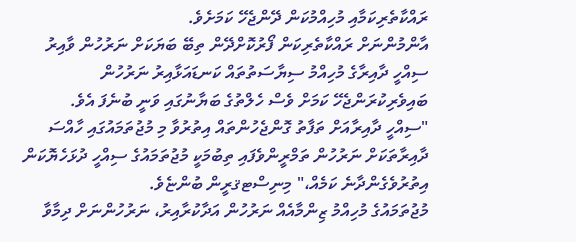ރައްކާތެރިކަމާއި މުހިއްމުކަން ދޭންޖެހޭ ކަމަށެވެ.
އާންމުންނަށް ރައްކާތެރިކަން ފޯރުކޮށްދޭން ތިބޭ ބަޔަކަށް ނަރުހުން ވާއިރު ސިއްހީ ދާއިރާގެ މުހިއްމު ސިޔާސަތުތައް ކަނޑައަޅާއިރު ނަރުހުން ބައިވެރިކުރަންޖެހޭ ކަމަށް ވެސް ހެލްތުގެ ބަޔާނުގައި ވަނީ ބުނެފަ އެވެ.
"ސިއްހީ ދާއިރާއަށް ތަފާތު ގޮންޖެހުންތައް އިތުރުވާ މި މުޖުތަމައުގައި ހާއްސަ ދާއިރާތަކަށް ނަރުހުން ތަމްރީންވެފައި ތިބުމަކީ މުޖުތަމައުގެ ސިއްހީ ދުޅަހެޔޮކަން އިތުރުވެގެންދާނެ ކަމެއް،" މިނިސްޓޤރީން ބުންޏެވެ.
މުޖުތަމައުގެ މުހިއްމު ޒިންމާއެއް ނަރުހުން އަދާކުރާއިރު، ނަރުހުންނަށް ދިމާވާ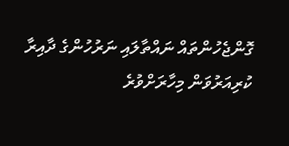ގޮންޖެހުންތައް ނައްތާލައި ނަރުހުންގެ ދާއިރާ ކުރިއަރުވަން މިހާރަށްވުރެ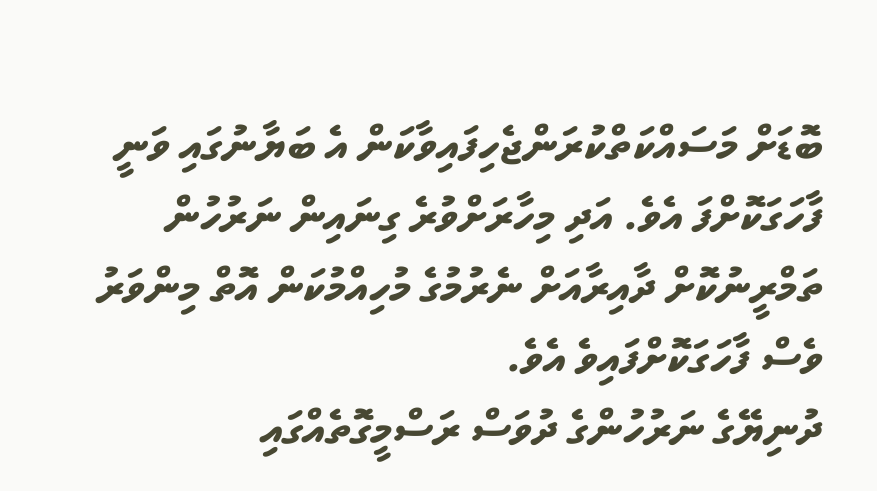ބޮޑަށް މަސައްކަތްކުރަންޖެހިފައިވާކަން އެ ބަޔާނުގައި ވަނީ ފާހަގަކޮށްފަ އެވެ. އަދި މިހާރަށްވުރެ ގިނައިން ނަރުހުން ތަމްރީނުކޮށް ދާއިރާއަށް ނެރުމުގެ މުހިއްމުކަން އޮތް މިންވަރު ވެސް ފާހަގަކޮށްފައިވެ އެވެ.
ދުނިޔޭގެ ނަރުހުންގެ ދުވަސް ރަސްމީގޮތެއްގައި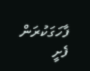ފާހަގަކުރަން ފެށީ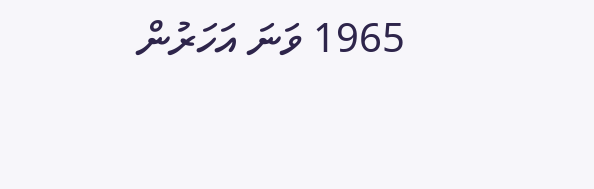1965 ވަނަ އަހަރުން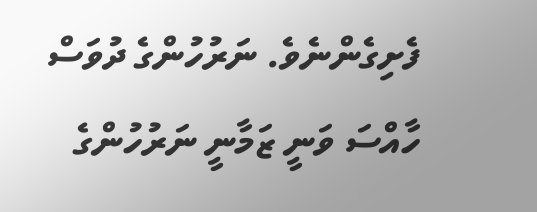ފެށިގެންނެވެ. ނަރުހުންގެ ދުވަސް ހާއްސަ ވަނީ ޒަމާނީ ނަރުހުންގެ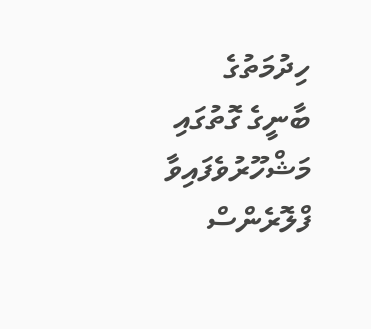ހިދުމަތުގެ ބާނީގެ ގޮތުގައި މަޝްހޫރުވެފައިވާ ފްލޮރެންސް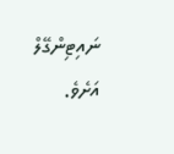ނައިޓިންގޭލް އަށެވެ.